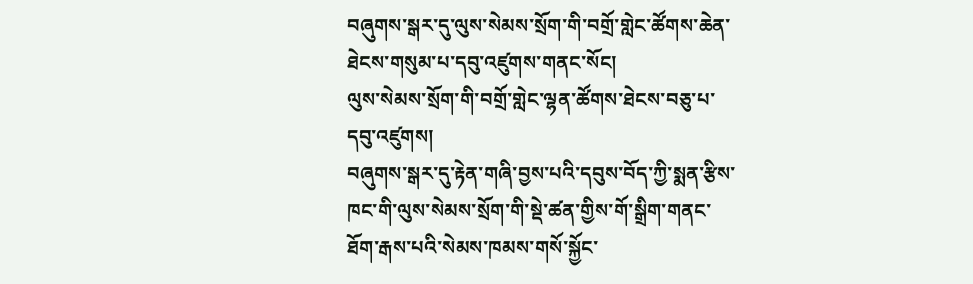བཞུགས་སྒར་དུ་ལུས་སེམས་སྲོག་གི་བགྲོ་གླེང་ཚོགས་ཆེན་ཐེངས་གསུམ་པ་དབུ་འཛུགས་གནང་སོང།
ལུས་སེམས་སྲོག་གི་བགྲོ་གླེང་ལྷན་ཚོགས་ཐེངས་བཅུ་པ་དབུ་འཛུགས།
བཞུགས་སྒར་དུ་རྟེན་གཞི་བྱས་པའི་དབུས་བོད་ཀྱི་སྨན་རྩིས་ཁང་གི་ལུས་སེམས་སྲོག་གི་སྡེ་ཚན་གྱིས་གོ་སྒྲིག་གནང་ཐོག་རྒས་པའི་སེམས་ཁམས་གསོ་སྐྱོང་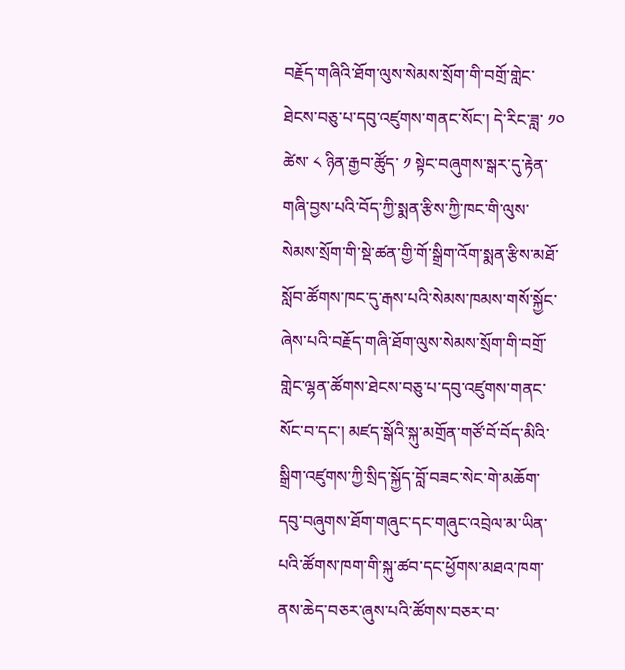བརྗོད་གཞིའི་ཐོག་ལུས་སེམས་སྲོག་གི་བགྲོ་གླེང་ཐེངས་བཅུ་པ་དབུ་འཛུགས་གནང་སོང་། དེ་རིང་ཟླ་ ༡༠ ཚེས་ ༨ ཉིན་རྒྱབ་ཚོུད་ ༡ སྟེང་བཞུགས་སྒར་དུ་རྟེན་གཞི་བྱས་པའི་བོད་ཀྱི་སྨན་རྩིས་ཀྱི་ཁང་གི་ལུས་སེམས་སྲོག་གི་སྡེ་ཚན་གྱི་གོ་སྒྲིག་འོག་སྨན་རྩིས་མཐོ་སློབ་ཚོགས་ཁང་དུ་རྒས་པའི་སེམས་ཁམས་གསོ་སྐྱོང་ཞེས་པའི་བརྗོད་གཞི་ཐོག་ལུས་སེམས་སྲོག་གི་བགྲོ་གླེང་ལྷན་ཚོགས་ཐེངས་བཅུ་པ་དབུ་འཛུགས་གནང་སོང་བ་དང་། མཛད་སྒོའི་སྐུ་མགྲོན་གཙོ་བོ་བོད་མིའི་སྒྲིག་འཛུགས་ཀྱི་སྲིད་སྐྱོད་བློ་བཟང་སེང་གེ་མཆོག་དབུ་བཞུགས་ཐོག་གཞུང་དང་གཞུང་འབྲེལ་མ་ཡིན་པའི་ཚོགས་ཁག་གི་སྐུ་ཚབ་དང་ཕྱོགས་མཐའ་ཁག་ནས་ཆེད་བཅར་ཞུས་པའི་ཚོགས་བཅར་བ་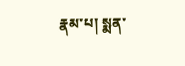རྣམ་པ། སྨན་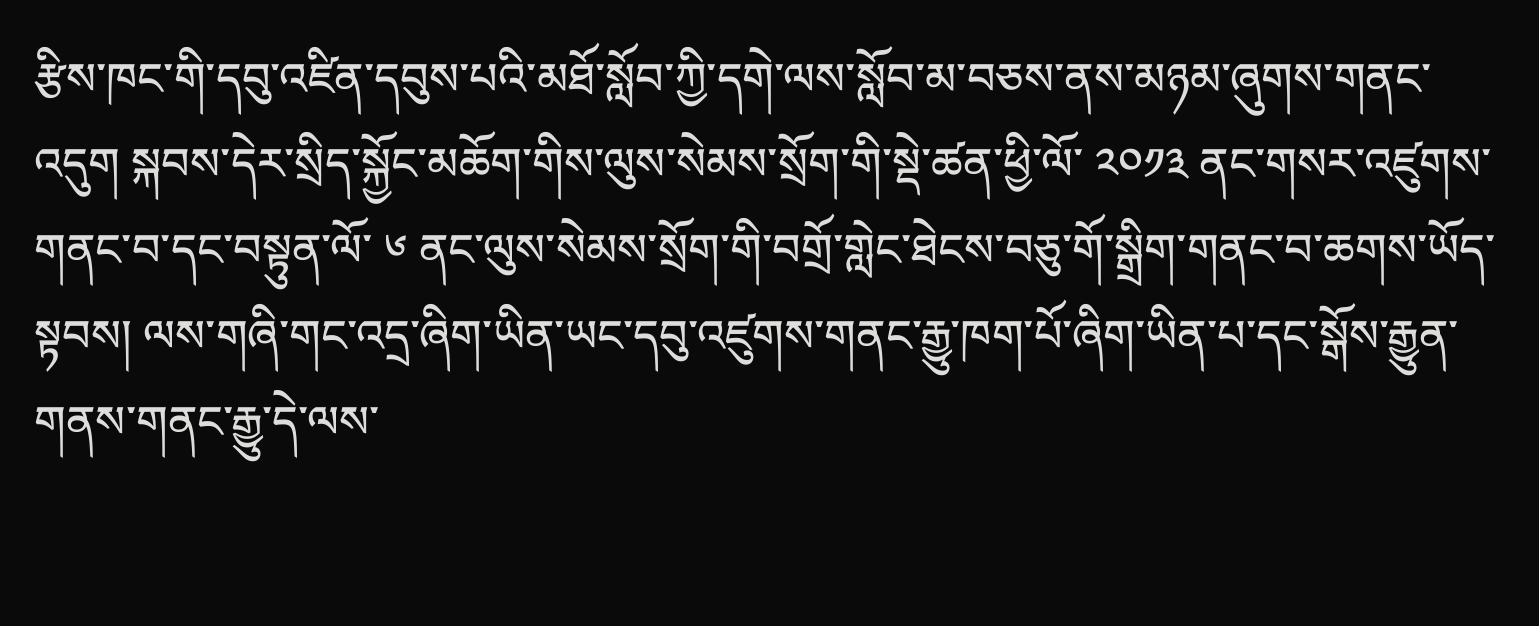རྩིས་ཁང་གི་དབུ་འཛིན་དབུས་པའི་མཐོ་སློབ་ཀྱི་དགེ་ལས་སློབ་མ་བཅས་ནས་མཉམ་ཞུགས་གནང་འདུག སྐབས་དེར་སྲིད་སྐྱོང་མཆོག་གིས་ལུས་སེམས་སྲོག་གི་སྡེ་ཚན་ཕྱི་ལོ་ ༢༠༡༣ ནང་གསར་འཛུགས་གནང་བ་དང་བསྟུན་ལོ་ ༦ ནང་ལུས་སེམས་སྲོག་གི་བགྲོ་གླེང་ཐེངས་བཅུ་གོ་སྒྲིག་གནང་བ་ཆགས་ཡོད་སྟབས། ལས་གཞི་གང་འདྲ་ཞིག་ཡིན་ཡང་དབུ་འཛུགས་གནང་རྒྱུ་ཁག་པོ་ཞིག་ཡིན་པ་དང་སྒོས་རྒྱུན་གནས་གནང་རྒྱུ་དེ་ལས་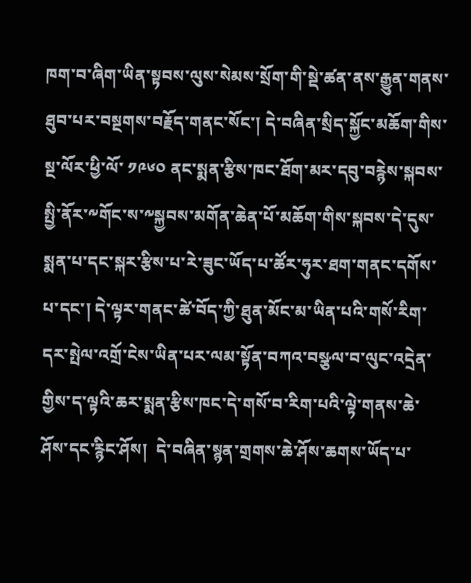ཁག་བ་ཞིག་ཡིན་སྟབས་ལུས་སེམས་སྲོག་གི་སྡེ་ཚན་ནས་རྒྱུན་གནས་ཐུབ་པར་བསྔགས་བརྗོད་གནང་སོང་། དེ་བཞིན་སྲིད་སྐྱོང་མཆོག་གིས་སྔ་ལོར་ཕྱི་ལོ་ ༡༩༦༠ ནང་སྨན་རྩིས་ཁང་ཐོག་མར་དབུ་བརྙེས་སྐབས་སྤྱི་ནོར་༸གོང་ས་༸སྐྱབས་མགོན་ཆེན་པོ་མཆོག་གིས་སྐབས་དེ་དུས་སྨན་པ་དང་སྐར་རྩིས་པ་རེ་ཟུང་ཡོད་པ་ཚོར་ཧུར་ཐག་གནང་དགོས་པ་དང་། དེ་ལྟར་གནང་ཚེ་བོད་ཀྱི་ཐུན་མོང་མ་ཡིན་པའི་གསོ་རིག་དར་སྤེལ་འགྲོ་ངེས་ཡིན་པར་ལམ་སྟོན་བཀའ་བསྩལ་བ་ལུང་འདྲེན་གྱིས་ད་ལྟའི་ཆར་སྨན་རྩིས་ཁང་དེ་གསོ་བ་རིག་པའི་ལྟེ་གནས་ཆེ་ཤོས་དང་རྙིང་ཤོས།  དེ་བཞིན་སྙན་གྲགས་ཆེ་ཤོས་ཆགས་ཡོད་པ་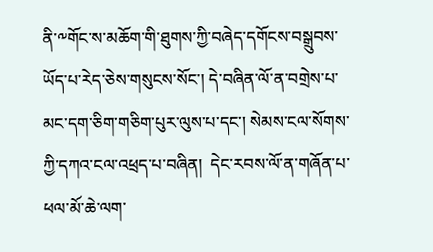ནི་༸གོང་ས་མཆོག་གི་ཐུགས་ཀྱི་བཞེད་དགོངས་བསྒྲུབས་ཡོད་པ་རེད་ཅེས་གསུངས་སོང་། དེ་བཞིན་ལོ་ན་བགྲེས་པ་མང་དག་ཅིག་གཅིག་པུར་ལུས་པ་དང་། སེམས་ངལ་སོགས་ཀྱི་དཀའ་ངལ་འཕྲད་པ་བཞིན།  དེང་རབས་ལོ་ན་གཞོན་པ་ཕལ་མོ་ཆེ་ལག་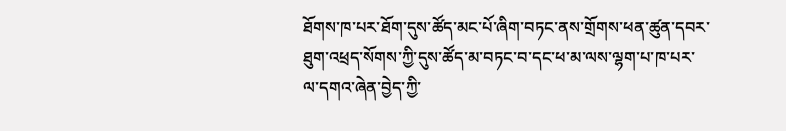ཐོགས་ཁ་པར་ཐོག་དུས་ཚོད་མང་པོ་ཞིག་བཏང་ནས་གྲོགས་ཕན་ཚུན་དབར་ཐུག་འཕྲད་སོགས་ཀྱི་དུས་ཚོད་མ་བཏང་བ་དང་ཕ་མ་ལས་ལྷག་པ་ཁ་པར་ལ་དགའ་ཞེན་བྱེད་ཀྱི་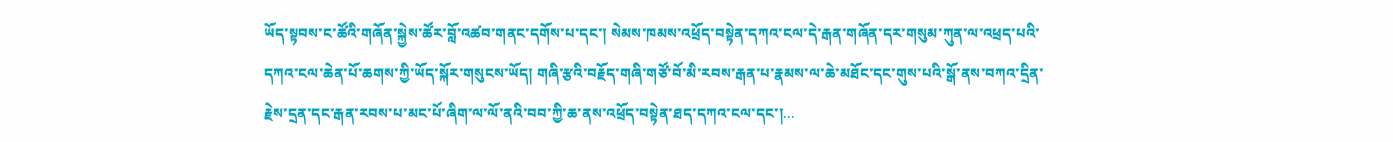ཡོད་སྟབས་ང་ཚོའི་གཞོན་སྐྱེས་ཚོར་བློ་འཚབ་གནང་དགོས་པ་དང་། སེམས་ཁམས་འཕྲོད་བསྟེན་དཀའ་ངལ་དེ་རྒན་གཞོན་དར་གསུམ་ཀུན་ལ་འཕྲད་པའི་དཀའ་ངལ་ཆེན་པོ་ཆགས་ཀྱི་ཡོད་སྐོར་གསུངས་ཡོད། གཞི་རྩའི་བརྗོད་གཞི་གཙོ་བོ་མི་རབས་རྒན་པ་རྣམས་ལ་ཆེ་མཐོང་དང་གུས་པའི་སྒོ་ནས་བཀའ་དྲིན་རྗེས་དྲན་དང་རྒན་རབས་པ་མང་པོ་ཞིག་ལ་ལོ་ནའི་བབ་ཀྱི་ཆ་ནས་འཕྲོད་བསྟེན་ཐད་དཀའ་ངལ་དང་།...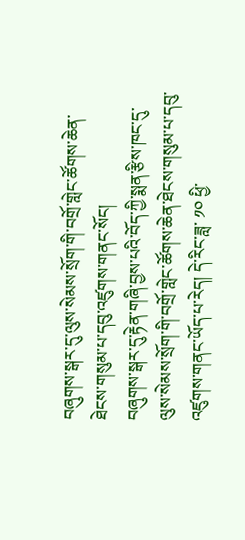བཞུགས་སྒར་དུ་ལུས་སེམས་སྲོག་གི་བགྲོ་གླེང་ཚོགས་ཆེན་ཐེངས་གསུམ་པ་དབུ་འཛུགས་གནང་སོང།
བཞུགས་སྒར་དུ་རྟེན་གཞི་བྱས་པའི་བོད་ཀྱི་སྨན་རྩིས་ཁང་དུ་ལུས་སེམས་སྲོག་གི་བགྲོ་གླེང་ཚོགས་ཆེན་ཐེངས་གསུམ་པ་དབུ་འཛུགས་གནང་ཡོད་པ་རེད། དེ་རིང་ཟླ་ ༡༠ ཕྱི་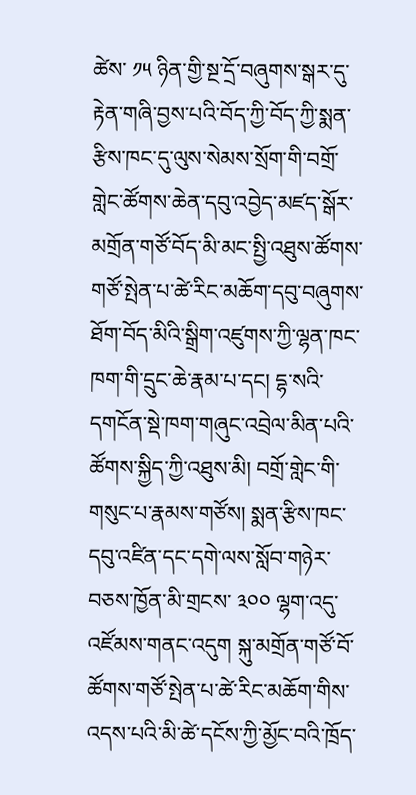ཚེས་ ༡༥ ཉིན་གྱི་སྔ་དྲོ་བཞུགས་སྒར་དུ་རྟེན་གཞི་བྱས་པའི་བོད་ཀྱི་བོད་ཀྱི་སྨན་རྩིས་ཁང་དུ་ལུས་སེམས་སྲོག་གི་བགྲོ་གླེང་ཚོགས་ཆེན་དབུ་འབྱེད་མཛད་སྒོར་མགྲོན་གཙོ་བོད་མི་མང་སྤྱི་འཐུས་ཚོགས་གཙོ་སྤེན་པ་ཚེ་རིང་མཆོག་དབུ་བཞུགས་ཐོག་བོད་མིའི་སྒྲིག་འཛུགས་ཀྱི་ལྷན་ཁང་ཁག་གི་དྲུང་ཆེ་རྣམ་པ་དང། དྷ་སའི་དགངོན་སྡེ་ཁག་གཞུང་འབྲེལ་མིན་པའི་ཚོགས་སྐྱིད་ཀྱི་འཐུས་མི། བགྲོ་གླེང་གི་གསུང་པ་རྣམས་གཙོས། སྨན་རྩིས་ཁང་དབུ་འཛིན་དང་དགེ་ལས་སློབ་གཉེར་བཅས་ཁྱོན་མི་གྲངས་ ༣༠༠ ལྷག་འདུ་འཛོམས་གནང་འདུག སྐུ་མགྲོན་གཙོ་བོ་ཚོགས་གཙོ་སྤེན་པ་ཚེ་རིང་མཆོག་གིས་འདས་པའི་མི་ཚེ་དངོས་ཀྱི་མྱོང་བའི་ཁྲོད་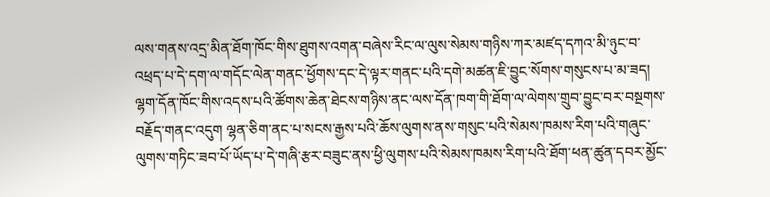ལས་གནས་འདྲ་མིན་ཐོག་ཁོང་གིས་ཐུགས་འགན་བཞེས་རིང་ལ་ལུས་སེམས་གཉིས་ཀར་མཛད་དཀའ་མི་ཉུང་བ་འཕྲད་པ་དེ་དག་ལ་གདོང་ལེན་གནང་ཕྱོགས་དང་དེ་ལྟར་གནང་པའི་དགེ་མཚན་ཇི་བྱུང་སོགས་གསུངས་པ་མ་ཟད། ལྷག་དོན་ཁོང་གིས་འདས་པའི་ཚོགས་ཆེན་ཐེངས་གཉིས་ནང་ལས་དོན་ཁག་གི་ཐོག་ལ་ལེགས་གྲུབ་བྱུང་བར་བསྔགས་བརྗོད་གནང་འདུག ལྷན་ཅིག་ནང་པ་སངས་རྒྱས་པའི་ཆོས་ལུགས་ནས་གསུང་པའི་སེམས་ཁམས་རིག་པའི་གཞུང་ལུགས་གཏིང་ཟབ་པོ་ཡོད་པ་དེ་གཞི་རྩར་བཟུང་ནས་ཕྱི་ལུགས་པའི་སེམས་ཁམས་རིག་པའི་ཐོག་ཕན་ཚུན་དབར་མྱོང་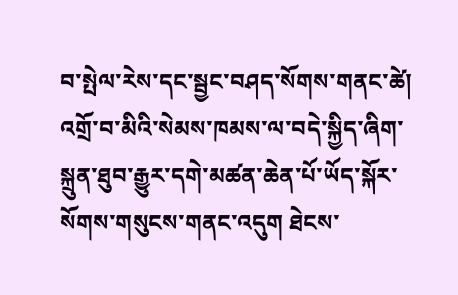བ་སྤེལ་རེས་དང་སྦྱང་བཤད་སོགས་གནང་ཚེ། འགྲོ་བ་མིའི་སེམས་ཁམས་ལ་བདེ་སྐྱིད་ཞིག་སྐྲུན་ཐུབ་རྒྱུར་དགེ་མཚན་ཆེན་པོ་ཡོད་སྐོར་སོགས་གསུངས་གནང་འདུག ཐེངས་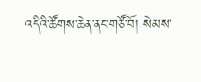འདིའི་ཚོགས་ཆེན་ནང་གཙོ་བོ། སེམས་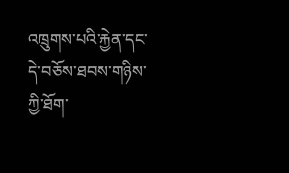འཁྲུགས་པའི་རྐྱེན་དང་དེ་བཅོས་ཐབས་གཉིས་ཀྱི་ཐོག་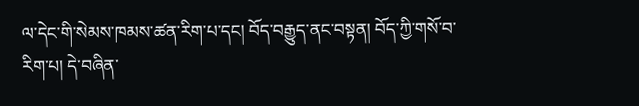ལ་དེང་གི་སེམས་ཁམས་ཚན་རིག་པ་དང། བོད་བརྒྱུད་ནང་བསྟན། བོད་ཀྱི་གསོ་བ་རིག་པ། དེ་བཞིན་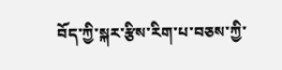བོད་ཀྱི་སྐར་རྩིས་རིག་པ་བཅས་ཀྱི་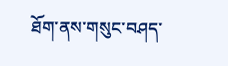ཐོག་ནས་གསུང་བཤད་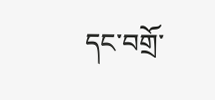དང་བགྲོ་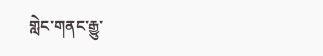གླེང་གནང་རྒྱུ་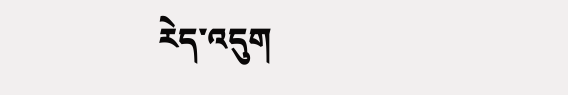རེད་འདུག